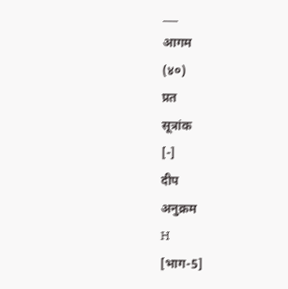___
आगम
(४०)
प्रत
सूत्रांक
[-]
दीप
अनुक्रम
H
[भाग-5]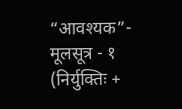“आवश्यक”- मूलसूत्र - १ (निर्युक्तिः +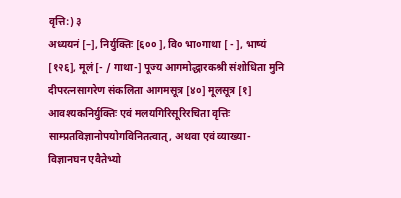वृत्ति:) ३
अध्ययनं [–], निर्युक्तिः [६०० ], वि० भा०गाथा [ - ], भाष्यं [१२६], मूलं [- / गाथा-] पूज्य आगमोद्धारकश्री संशोधिता मुनि दीपरत्नसागरेण संकलिता आगमसूत्र [४०] मूलसूत्र [१] आवश्यकनिर्युक्तिः एवं मलयगिरिसूरिरचिता वृत्तिः
साम्प्रतविज्ञानोपयोगविनितत्वात्, अथवा एवं व्याख्या-विज्ञानघन एवैतेभ्यो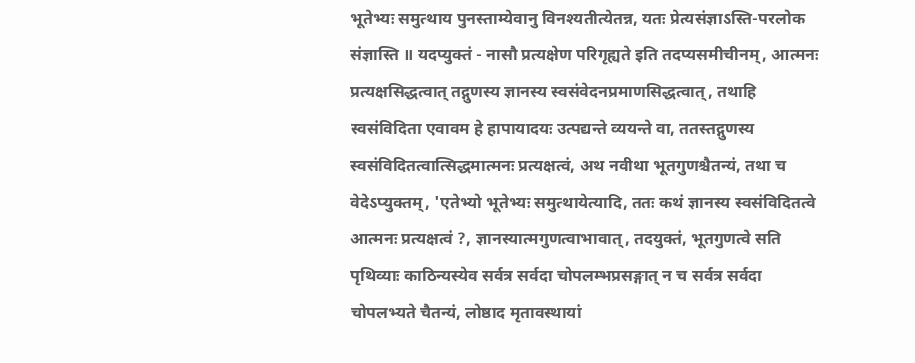भूतेभ्यः समुत्थाय पुनस्ताम्येवानु विनश्यतीत्येतन्न, यतः प्रेत्यसंज्ञाऽस्ति-परलोक संज्ञास्ति ॥ यदप्युक्तं - नासौ प्रत्यक्षेण परिगृह्यते इति तदप्यसमीचीनम्, आत्मनः प्रत्यक्षसिद्धत्वात् तद्गुणस्य ज्ञानस्य स्वसंवेदनप्रमाणसिद्धत्वात्, तथाहि स्वसंविदिता एवावम हे हापायादयः उत्पद्यन्ते व्ययन्ते वा, ततस्तद्गुणस्य स्वसंविदितत्वात्सिद्धमात्मनः प्रत्यक्षत्वं, अथ नवीथा भूतगुणश्चैतन्यं, तथा च वेदेऽप्युक्तम्, 'एतेभ्यो भूतेभ्यः समुत्थायेत्यादि, ततः कथं ज्ञानस्य स्वसंविदितत्वे आत्मनः प्रत्यक्षत्वं ?, ज्ञानस्यात्मगुणत्वाभावात्, तदयुक्तं, भूतगुणत्वे सति पृथिव्याः काठिन्यस्येव सर्वत्र सर्वदा चोपलम्भप्रसङ्गात् न च सर्वत्र सर्वदा चोपलभ्यते चैतन्यं, लोष्ठाद मृतावस्थायां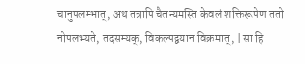चानुपलम्भात्, अथ तत्रापि चैतन्यमस्ति केवलं शक्तिरूपेण ततो नोपलभ्यते, तदसम्यक्, विकल्पद्वयान विक्रमात्, | सा हि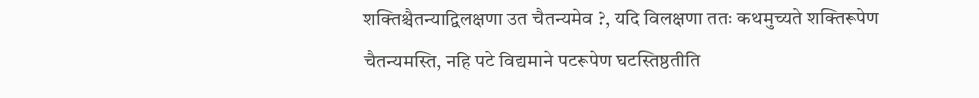शक्तिश्चैतन्याद्विलक्षणा उत चैतन्यमेव ?, यदि विलक्षणा ततः कथमुच्यते शक्तिरूपेण चैतन्यमस्ति, नहि पटे विद्यमाने पटरूपेण घटस्तिष्ठतीति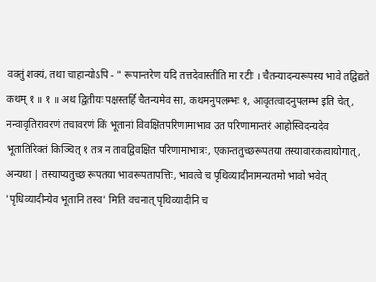वक्तुं शक्यं, तथा चाहान्योऽपि - " रूपान्तरेण यदि तत्तदेवास्तीति मा रटीः । चैतन्यादन्यरूपस्य भावे तद्विद्यते कथम् १ ॥ १ ॥ अथ द्वितीयः पक्षस्तर्हि चैतन्यमेव सा, कथमनुपलम्भः १, आवृतत्वादनुपलम्भ इति चेत्, नन्वावृतिरावरणं तचावरणं किं भूतानां विवक्षितपरिणामाभाव उत परिणामान्तरं आहोस्विदन्यदेव भूतातिरिक्तं किञ्चित् १ तत्र न तावद्विवक्षित परिणामाभात्रः, एकान्ततुच्छरूपतया तस्यावारकत्वायोगात्, अन्यथा | तस्याप्यतुच्छ रूपतया भावरूपतापत्तिः, भावत्वे च पृथिव्यादीनामन्यतमो भावो भवेत् 'पृधिव्यादीन्येव भूतानि तस्व' मिति वचनात् पृथिव्यादीनि च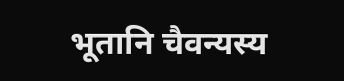भूतानि चैवन्यस्य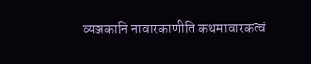व्यञ्जकानि नावारकाणीति कथमावारकत्वं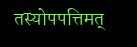तस्योपपत्तिमत्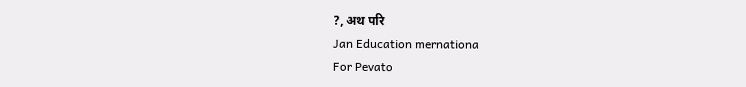?, अथ परि
Jan Education mernationa
For Pevato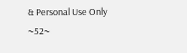& Personal Use Only
~52~